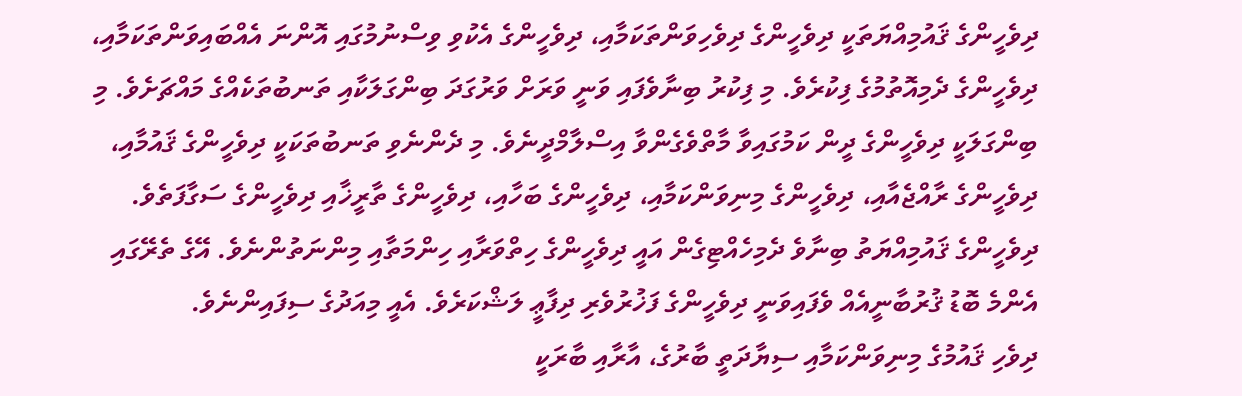ދިވެހީންގެ ޤައުމިއްޔަތަކީ ދިވެހީންގެ ދިވެހިވަންތަކަމާއި، ދިވެހީންގެ އެކުވި ވިސްނުމުގައި އޮންނަ އެއްބައިވަންތަކަމާއި، ދިވެހީންގެ ދެމިއޮތުމުގެ ފިކުރެވެ. މި ފިކުރު ބިނާވެފައި ވަނީ ވަރަށް ވަރުގަދަ ބިންގަލަކާއި ތަނބުތަކެއްގެ މައްޗަށެވެ. މި ބިންގަލަކީ ދިވެހީންގެ ދީން ކަމުގައިވާ މާތްވެގެންވާ އިސްލާމްދީނެވެ. މި ދެންނެވި ތަނބުތަކަކީ ދިވެހީންގެ ޤައުމާއި، ދިވެހީންގެ ރާއްޖެއާއި، ދިވެހީންގެ މިނިވަންކަމާއި، ދިވެހީންގެ ބަހާއި، ދިވެހީންގެ ތާރީޚާއި ދިވެހީންގެ ސަގާފަތެވެ. ދިވެހީންގެ ޤައުމިއްޔަތު ބިނާވެ ދެމިހެއްޓިގެން އައީ ދިވެހީންގެ ހިތްވަރާއި ހިންމަތާއި މިންނަތުންނެވެ. އޭގެ ތެރޭގައި އެންމެ ބޮޑު ޤުރުބާނީއެއް ވެފައިވަނީ ދިވެހީންގެ ފަޚުރުވެރި ދިފާޢީ ލަޝްކަރެވެ. އެއީ މިއަދުގެ ސިފައިންނެވެ.
ދިވެހި ޤައުމުގެ މިނިވަންކަމާއި ސިޔާދަތީ ބާރުގެ، އާރާއި ބާރަކީ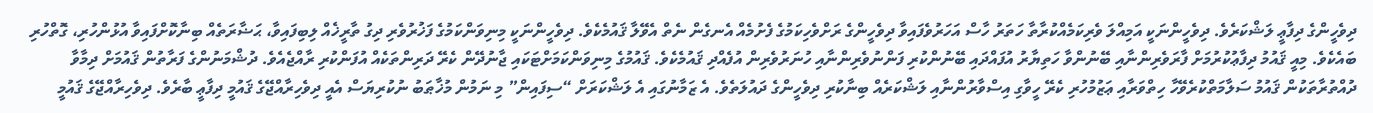ދިވެހީންގެ ދިފާޢީ ލަޝްކަރެވެ. ދިވެހީންނަކީ އަމިއްލަ ވެރިކަމެއްކުރާތާ ހަތަރު ހާސް އަހަރުވެފައިވާ ދިވެހީންގެ ރަށްވެހިކަމުގެ ފެށުމެއް އެނގެން ނެތް އެވޭލާ ޤައުމެކެވެ. ދިވެހީންނަކީ މިނިވަންކަމުގެ ފަޚުރުވެރި ދިގު ތާރީޚެއް ލިބިފައިވާ، ޙަޟާރަތެއް ބިނާކޮށްފައިވާ އުޅުންހުރި، ގޮތްހުރި ބައެކެވެ. މިއީ ޤައުމު ދިފާޢުކުރުމަށް ފާރަވެރިންނާއި ބޭނުންވާ ހަތިޔާރު އުފައްދައި ބޭނުންކުރި ފަންނުވެރިންނާއި ހުނަރުވެރިން އުފެއްދި ޤައުމެކެވެ. ޤައުމުގެ މިނިވަންކަމަށްޓަކައި ޖާނުދޭން ކެރޭ ދަރިންތަކެއް އުފަންކުރި ރާއްޖެއެވެ. ދުޝްމަނުންގެ ފަރާތުން ޤައުމަށް ދިމާވާ ދުއްތުރާތަކުން ޤައުމު ސަލާމަތްކުރެވޭހާ ހިތްވަރާއި ޢަޒުމުހުރި ކެރޭ ހީވާގި އިސްވާރުންނާއި ލަޝްކަރެއް ބިނާކުރި ދިވެހީންގެ ދައުލަތެވެ. އެ ޒަމާނުގައި އެ ލަޝްކަރަށް “ސިފައިން” މި ނަމުން މުޚާޠަބު ނުކުރިޔަސް އެއީ ދިވެހިރާއްޖޭގެ ޤައުމީ ދިފާޢީ ބާރެވެ. ދިވެހިރާއްޖޭގެ ޤައުމީ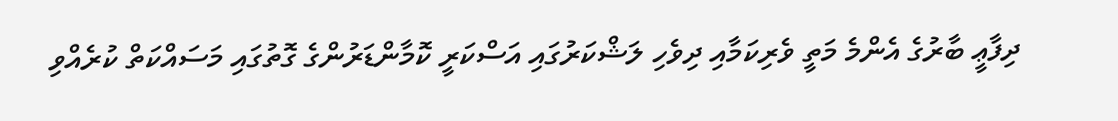ދިފާޢީ ބާރުގެ އެންމެ މަތީ ވެރިކަމާއި ދިވެހި ލަޝްކަރުގައި އަސްކަރީ ކޮމާންޑަރުންގެ ގޮތުގައި މަސައްކަތް ކުރެއްވި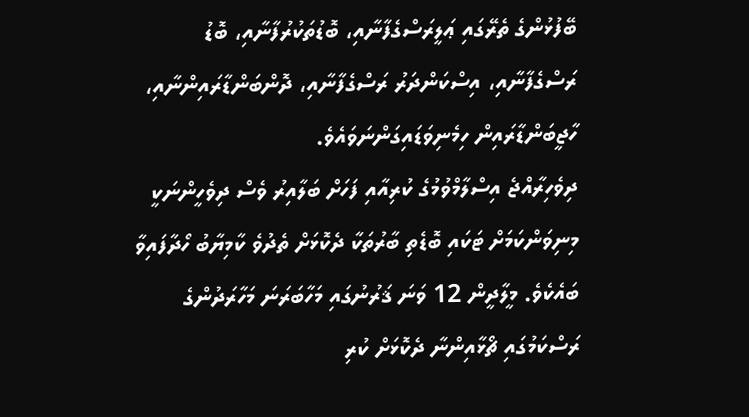ބޭފުޅުންގެ ތެރޭގައި ޢަލީރަސްގެފާނާއި، ބޮޑުތަކުރުފާނާއި، ބޮޑު ރަސްގެފާނާއި، އިސްކަންދަރު ރަސްގެފާނާއި، ދޮންބަންޑާރައިންނާއި، ހާޖީބަންޑާރައިން ހިމެނިވަޑައިގަންނަވައެވެ.
ދިވެހިރާއްޖެ އިސްލާމްވުމުގެ ކުރިއާއި ފަހަށް ބަލާއިރު ވެސް ދިވެހީންނަކީ މިނިވަންކަމަށް ޓަކައި ބޮޑެތި ބާރުތަކާ ދެކޮޅަށް ތެދުވެ ކާމިޔާބު ހޯދާފައިވާ ބައެކެވެ. މީލާދީން 12 ވަނަ ޤަރުނުގައި މަހާބަރަނަ މަހާރަދުންގެ ރަސްކަމުގައި ޗޯޅާއިންނާ ދެކޮޅަށް ކުރި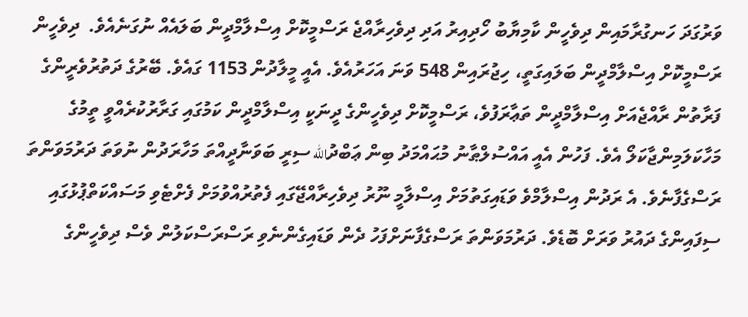ވަރުގަދަ ހަނގުރާމައިން ދިވެހީން ކާމިޔާބު ހޯދިއިރު އަދި ދިވެހިރާއްޖެ ރަސްމީކޮށް އިސްލާމްދީން ބަލައެއް ނުގަނެއެވެ.  ދިވެހީން ރަސްމީކޮށް އިސްލާމްދީން ބަލައިގަތީ، ހިޖުރައިން 548 ވަނަ އަހަރުއެވެ. އެއީ މީލާދުން 1153 ގައެވެ. ބޭރުގެ ދަތުރުވެރީންގެ ފަރާތުން ރާއްޖެއަށް އިސްލާމްދީން ތަޢާރަފުވެ، ރަސްމީކޮށް ދިވެހީންގެ ދީނަކީ އިސްލާމްދީން ކަމުގައި ގަރާރުކުރެއްވީ ތީމުގެ މަހާކަލަމިންޖާކަލޯ އެވެ. ފަހުން އެއީ އައްސުލްޠާނު މުޙައްމަދު ބިން ޢަބްދުالله ސިރީ ބަވަނާދީއްތަ މަހާރަދުން ނުވަތަ ދަރުމަވަންތަ ރަސްގެފާނެވެ. އެ ރަދުން އިސްލާމްވެ ވަޑައިގަތުމަށް އިސްލާމީ ނޫރު ދިވެހިރާއްޖޭގައި ފެތުރުއްވުމަށް ފެށްޓެވި މަސައްކަތްޕުޅުގައި ސިފައިންގެ ދައުރު ވަރަށް ބޮޑެވެ. ދަރުމަވަންތަ ރަސްގެފާނަށްފަހު ދެން ވަޑައިގެންނެވި ރަސްރަސްކަލުން ވެސް ދިވެހީންގެ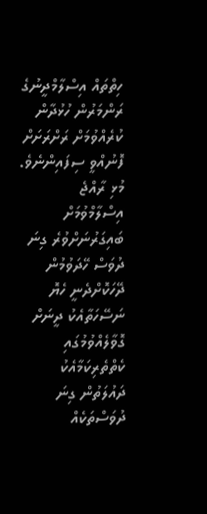ހިތްތައް އިސްލާމްދީނުގެ ރަންމަރުން ހުޅުދާން ކުރެއްވުމަށް ރަށްރަށަށް ފޮނުއްވީ ސިފައިންނެވެ. މުޅި ރާއްޖެ އިސްލާމްވުމަށް ބައިގަރުނަށްވުރެ ގިނަ ދުވަސް ހޭދަވުމުން ދޭހަކޮށްދެނީ ހެޔޮ ނަސޭހަތާއެކު ދީނަށް ގޮވާލެއްވުމުގައި ކެތްތެރިކަމާއެކު ދައުލަތުން ގިނަ ދުވަސްތަކެއް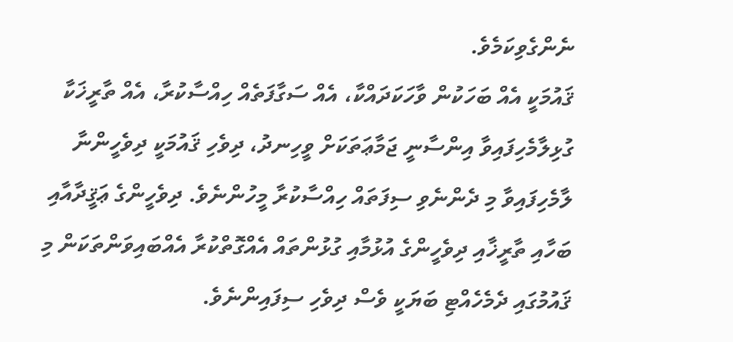ނެންގެވިކަމެވެ.
ޤައުމަކީ އެއް ބަހަކުން ވާހަކަދައްކާ، އެއް ސަގާފަތެއް ހިއްސާކުރާ، އެއް ތާރީޚަކާ ގުޅިލާމެހިފައިވާ އިންސާނީ ޖަމާޢަތަކަށް ވީހިނދު، ދިވެހި ޤައުމަކީ ދިވެހީންނާ ލާމެހިފައިވާ މި ދެންނެވި ސިފަތައް ހިއްސާކުރާ މީހުންނެވެ. ދިވެހީންގެ ޢަޤީދާއާއި ބަހާއި ތާރީޚާއި ދިވެހީންގެ އުޅުމާއި ގުޅުންތައް އެއްގޮތްކުރާ އެއްބައިވަންތަކަން މި ޤައުމުގައި ދެމެހެއްޓި ބަޔަކީ ވެސް ދިވެހި ސިފައިންނެވެ.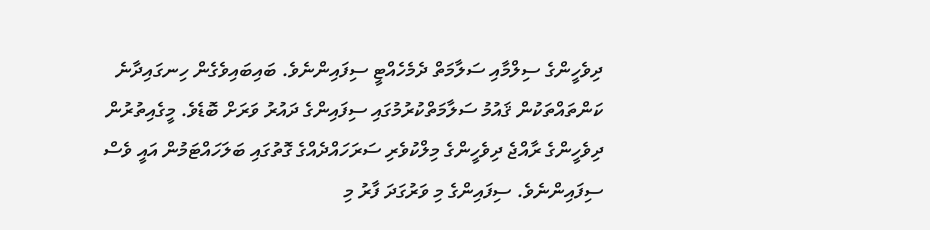ދިވެހީންގެ ސިލްމާއި ސަލާމަތް ދެމެހެއްޓީ ސިފައިންނެވެ. ބައިބައިވެގެން ހިނގައިދާނެ ކަންތައްތަކުން ޤައުމު ސަލާމަތްކުރުމުގައި ސިފައިންގެ ދައުރު ވަރަށް ބޮޑެވެ. މީގެއިތުރުން ދިވެހީންގެ ރާއްޖެ ދިވެހީންގެ މިލްކުވެރި ސަރަހައްދެއްގެ ގޮތުގައި ބަލަހައްޓަމުން އައީ ވެސް ސިފައިންނެވެ. ސިފައިންގެ މި ވަރުގަދަ ފާރު މި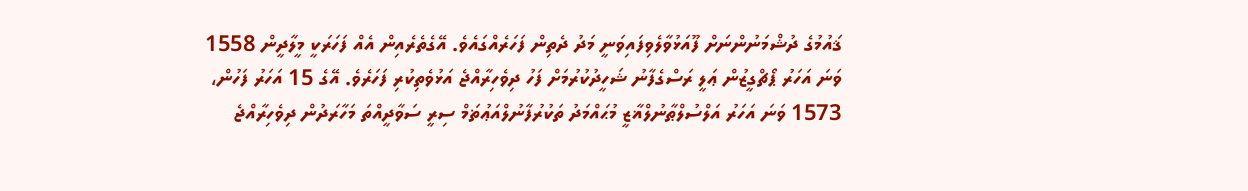ޤައުމުގެ ދުޝްމަނުންނަށް ފޫއަޅުވާލެވިފައިވަނީ މަދު ދެތިން ފަހަރެއްގައެވެ. އޭގެތެރެއިން އެއް ފަހަރަކީ މީލާދީން 1558 ވަނަ އަހަރު ޕޯޗްގީޒުން ޢަލީ ރަސްގެފާނު ޝަހީދުކުރުމަށް ފަހު ދިވެހިރާއްޖެ އަޅުވެތިކުރި ފަހަރެވެ. އޭގެ 15 އަހަރު ފަހުން، 1573 ވަނަ އަހަރު އަލްސުލްޠާނުލްޣާޒީ މުޙައްމަދު ތަކުރުފާނުލްއަޢުޡަމް ސިރީ ސަވާދީއްތަ މަހާރަދުން ދިވެހިރާއްޖެ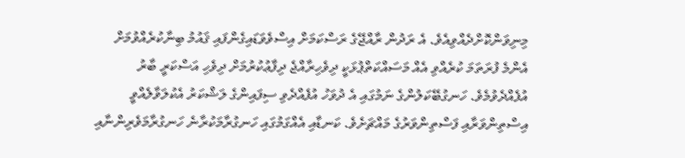މިނިވަންކޮށްދެއްވިއެވެ. އެ ރަދުން ރާއްޖޭގެ ރަސްކަމަށް އިސްވެވަޑައިގެންފައި ޤައުމު ބިނާކުރެއްވުމަށް އެންމެ ފުރަތަމަ ކުރެއްވި އެއް މަސައްކަތްޕުޅަކީ ދިވެހިރާއްޖެ ދިފާޢުކުރުމަށް ދިވެހި އަސްކަރީ ބާރު އުފެއްދެވުމެވެ. ހަނގުބޭކަލުންގެ ނަމުގައި އެ ދުވަހު އުފެއްދެވި ސިފައިންގެ ލަޝްކަރު އެކުލަވާލެއްވީ އިސްތިންވަރާއި ފަސްތިންވަރުގެ މައްޗަށެވެ. ކަނޑާއި އެއްގަމުގައި ހަނގުރާމަކުރާނެ ހަނގުރާމަވެރިންނާއި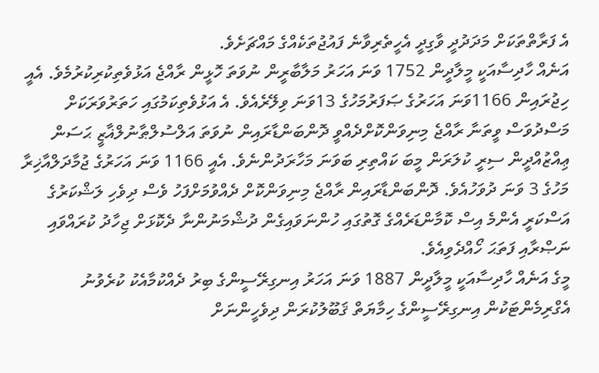އެ ފަރާތްތަކަށް މަދަދުދީ ވާގިދީ އެހީތެރިވާނެ ފައުޖުތަކެއްގެ މައްޗަށެވެ.
އަނެއް ހާދިސާއަކީ މީލާދީން 1752 ވަނަ އަހަރު މަލާބާރީން ނުވަތަ ހޮޅީން ރާއްޖެ އަޅުވެތިކުރިކުރުމެވެ. އެއީ ހިޖުރައިން 1166ވަނަ އަހަރުގެ ޞަފަރުމަހުގެ 13ވަނަ ވިލޭރެއެވެ. އެ އަޅުވެތިކަމުގައި ހަތަރުވަރަކަށް މަސްދުވަސް ވީތަނާ ރާއްޖެ މިނިވަންކޮށްދެއްވީ ދޮންބަންޑާރައިން ނުވަތަ އަލްސުލްޠާނުލްޣާޒީ ޙަސަން ޢިއްޒުއްދީން ސިރީ ކުލަރަން މީބަ ކައްތިރި ބަވަނަ މަހާރަދުންނެވެ. އެއީ 1166 ވަނަ އަހަރުގެ ޖުމާދަލްއާޚިރާ މަހުގެ 3 ވަނަ ދުވަހުއެވެ. ދޮންބަންޑާރައިން ރާއްޖެ މިނިވަންކޮށް ދެއްވުމަށްފަހު ވެސް ދިވެހި ލަޝްކަރުގެ އަސްކަރީ އެންމެ އިސް ކޮމާންޑަރެއްގެ ގޮތުގައި ހުންނަވައިގެން ދުޝްމަނުންނާ ދެކޮޅަށް ޖިހާދު ކުރައްވައި ނަޞްރާއި ފަތަޙަ ހޯއްދެވިއެވެ.
މީގެ އަނެއް ހާދިސާއަކީ މީލާދީން 1887 ވަނަ އަހަރު އިނގިރޭސީންގެ ބިރު ދެއްކުމާއެކު ކުރެވުނު އެގްރިމެންޓަކުން އިނގިރޭސީންގެ ހިމާޔަތް ޤަބޫލުކުރަން ދިވެހީންނަށް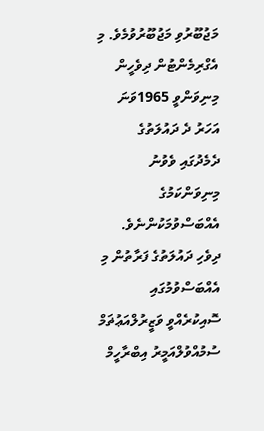މަޖުބޫރުވި މަޖުބޫރުވުމެވެ. މި އެގްރިމެންޓުން ދިވެހީން މިނިވަންވީ 1965ވަނަ އަހަރު ދެ ދައުލަތުގެ ދެމެދުގައި ވެވުނު މިނިވަންކަމުގެ އެއްބަސްވުމަކުންނެވެ. ދިވެހި ދައުލަތުގެ ފަރާތުން މި އެއްބަސްވުމުގައި ސޮއިކުރެއްވީ ވަޒީރުލްއަޢުޡަމް ސުމުއްވުލްއަމީރު އިބްރާހީމް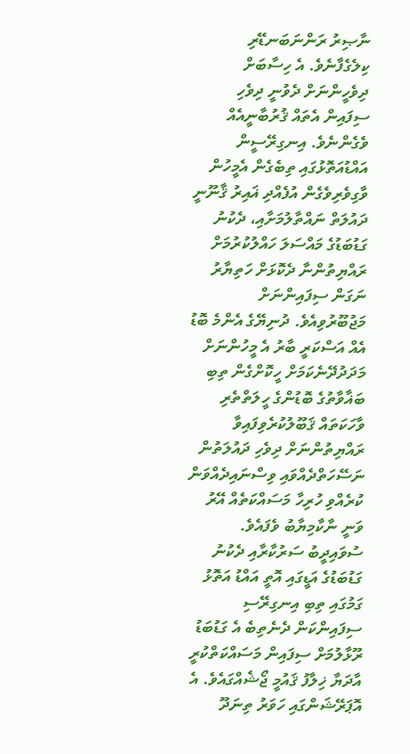ނާޞިރު ރަންނަބަނޑޭރި ކިލެގެފާނެވެ. އެ ހިސާބަށް ދިވެހީންނަށް ދެވުނީ ދިވެހި ސިފައިން އެތައް ޤުރުބާނީއެއް ވެގެންނެވެ. އިނގިރޭސީން އައްޑުއަތޮޅުގައި ތިބެގެން އެމީހުން ވާގިވެރިވެގެން އުފެއްދި ޣައިރު ޤާނޫނީ ދައުލަތް ނައްތާލުމަށާއި، ދެކުނު ގަޑުބަޑުގެ މައްސަލަ ހައްލުކުރުމަށް ރައްޔިތުންނާ ދެކޮޅަށް ހަތިޔާރު ނަގަން ސިފައިންނަށް މަޖުބޫރުވިއެވެ. ދުނިޔޭގެ އެންމެ ބޮޑު އެއް އަސްކަރީ ބާރު އެ މީހުންނަށް މަދަދުދޭނެކަމަށް ހީކޮށްގެން ތިބި ބަޣާވާތުގެ ބޮޑުންގެ ހީލަތްތެރި ވާހަކަތައް ޤަބޫލުކުރެވިފައިވާ ރައްޔިތުންނަށް ދިވެހި ދައުލަތުން ނަސޭހަތްދެއްވައި ވިސްނައިދެއްވަން ކުރެއްވި ހުރިހާ މަސައްކަތެއް އޭރު ވަނީ ނާކާމިޔާބު ވެފައެވެ. ސުވައިދީބު ސަރުކާރާއި ދެކުނު ގަޑުބަޑުގެ އަޑީގައި އޮތީ އައްޑު އަތޮޅު ގަމުގައި ތިބި އިނގިރޭސި ސިފައިންކަން ދެނެތިބެ އެ ގަޑުބަޑު ރޫޅާލުމަށް ސިފައިން މަސައްކަތްކުރީ އާދަޔާ ޚިލާފު ޤައުމީ ޖޯޝެއްގައެވެ. އެ އޮޕަރޭޝަންގައި ހަވަރު ތިނަދޫ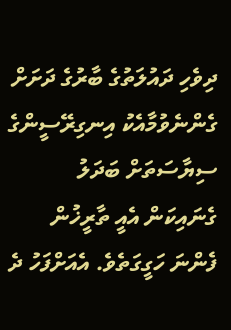ދިވެހި ދައުލަތުގެ ބާރުގެ ދަށަށް ގެންނެވުމާއެކު އިނގިރޭސީންގެ ސިޔާސަތަށް ބަދަލު ގެނައިކަން އެއީ ތާރީޚުން ފެންނަ ހަގީގަތެވެ. އެއަށްފަހު ދެ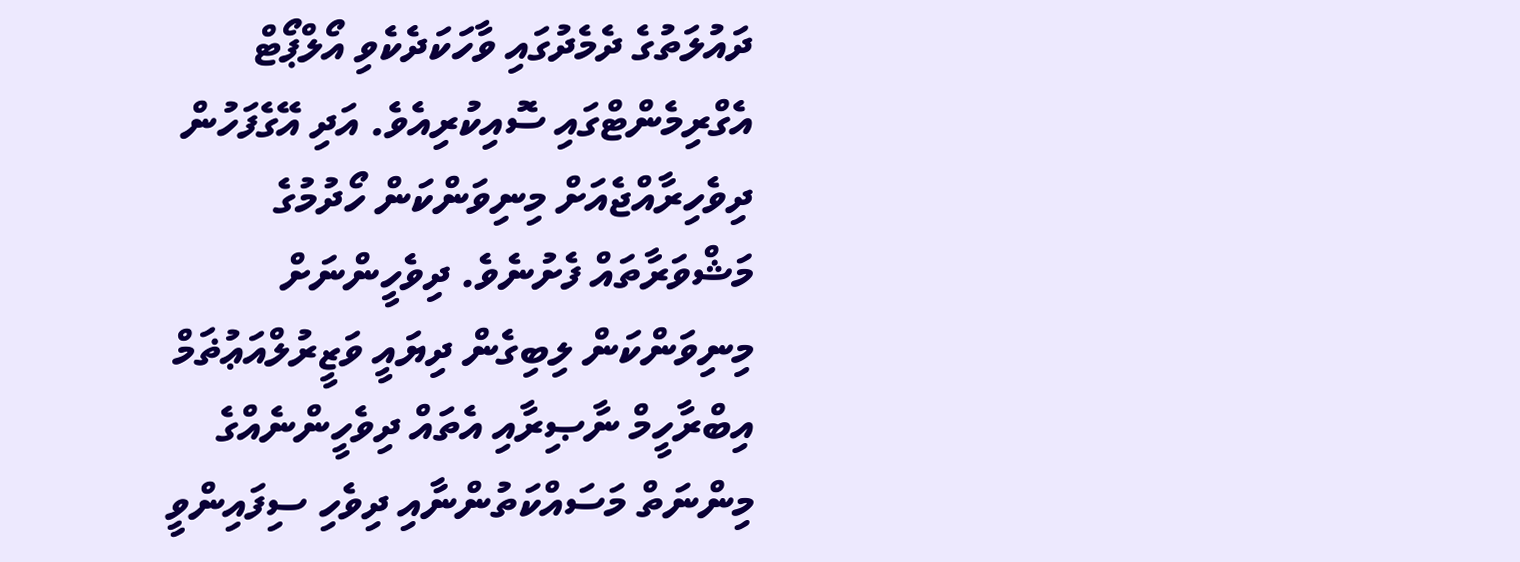ދައުލަތުގެ ދެމެދުގައި ވާހަކަދެކެވި އޯލްޕޯޓް އެގްރިމެންޓްގައި ސޮއިކުރިއެވެ. އަދި އޭގެފަހުން ދިވެހިރާއްޖެއަށް މިނިވަންކަން ހޯދުމުގެ މަޝްވަރާތައް ފެށުނެވެ. ދިވެހީންނަށް މިނިވަންކަން ލިބިގެން ދިޔައީ ވަޒީރުލްއަޢުޡަމް އިބްރާހީމް ނާޞިރާއި އެތައް ދިވެހީންނެއްގެ މިންނަތް މަސައްކަތުންނާއި ދިވެހި ސިފައިންވީ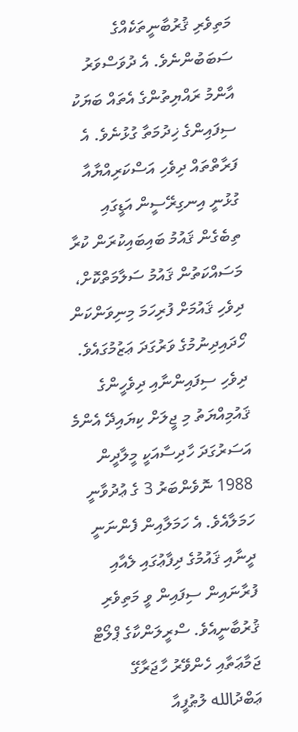މަތިވެރި ޤުރުބާނީތަކެއްގެ ސަބަބުންނެވެ. އެ ދުވަސްވަރު އާންމު ރައްޔިތުންގެ އެތައް ބަޔަކު ސިފައިންގެ ޚިދުމަތާ ގުޅުނެވެ. އެ ފަރާތްތައް ދިވެހި އަސްކަރިއްޔާއާ ގުޅުނީ އިނގިރޭސީން އަޑީގައި ތިބެގެން ޤައުމު ބައިބައިކުރަން ކުރާ މަސައްކަތުން ޤައުމު ސަލާމަތްކޮށް، ދިވެހި ޤައުމަށް ފުރިހަމަ މިނިވަންކަން ހޯދައިދިނުމުގެ ވަރުގަދަ ޢަޒުމުގައެވެ.
ދިވެހި ސިފައިންނާއި ދިވެހީންގެ ޤައުމިއްޔަތު މި ޖީލަށް ކިޔައިދޭ އެންމެ އަސަރުގަދަ ހާދިސާއަކީ މީލާދީން 1988 ނޮވެންބަރު 3 ގެ ޢުދުވާނީ ހަމަލާއެވެ. އެ ހަމަލާއިން ފެންނަނީ ދީނާއި ޤައުމުގެ ދިފާޢުގައި ލެއާއި ފުރާނައިން ސިފައިން ވީ މަތިވެރި ޤުރުބާނީއެވެ. ސްރީލަންކާގެ ޕްލޯޓް ޖަމާޢަތާއި ހެންވޭރު ހާޖަރާގޭ ޢަބްދުالله ލުޠުފީއާ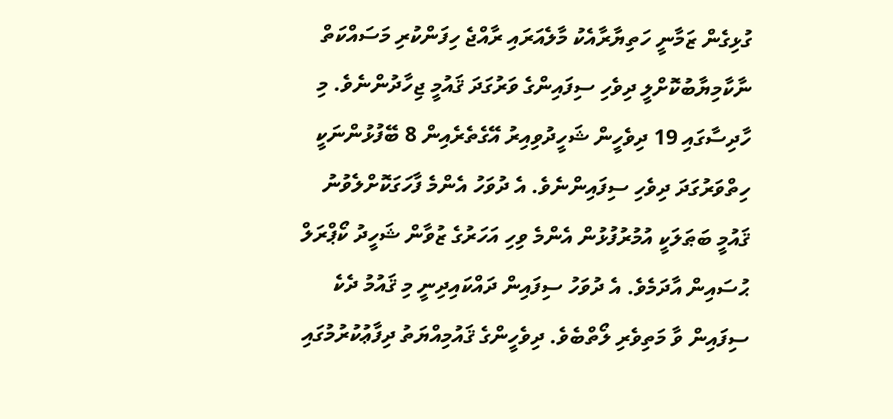ގުޅިގެން ޒަމާނީ ހަތިޔާރާއެކު މާލެއަރައި ރާއްޖެ ހިފަންކުރި މަސައްކަތް ނާކާމިޔާބުކޮށްލީ ދިވެހި ސިފައިންގެ ވަރުގަދަ ޤައުމީ ޖިހާދުންނެވެ. މި ހާދިސާގައި 19 ދިވެހީން ޝަހީދުވިއިރު އޭގެތެރެއިން 8 ބޭފުޅުންނަކީ ހިތްވަރުގަދަ ދިވެހި ސިފައިންނެވެ. އެ ދުވަހު އެންމެ ފާހަގަކޮށްލެވުނު ޤައުމީ ބަޠަލަކީ އުމުރުފުޅުން އެންމެ ވިހި އަހަރުގެ ޒުވާން ޝަހީދު ކޯޕްރަލް ޙުސައިން އާދަމެވެ. އެ ދުވަހު ސިފައިން ދައްކައިދިނީ މި ޤައުމު ދެކެ ސިފައިން ވާ މަތިވެރި ލޯތްބެވެ. ދިވެހީންގެ ޤައުމިއްޔަތު ދިފާޢުކުރުމުގައި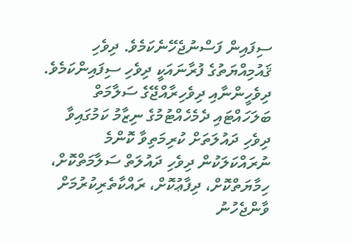ސިފައިން ފަސްނުޖެހޭނެކަމެވެ. ދިވެހި ޤައުމިއްޔަތުގެ ފުރާނައަކީ ދިވެހި ސިފައިންކަމެވެ. ދިވެހީންނާއި ދިވެހިރާއްޖޭގެ ސަލާމަތް ބަލަހައްޓައި ދެމެހެއްޓުމުގެ ނިޒާމު ކަމުގައިވާ ދިވެހި ދައުލަތަށް ކުރިމަތިވާ ކޮންމެ ނުރައްކަލަކުން ދިވެހި ދައުލަތް ސަލާމަތްކޮށް، ހިމާޔަތްކޮށް، ދިފާޢުކޮށް، ރައްކާތެރިކުރުމަށް ވާންޖެހުނު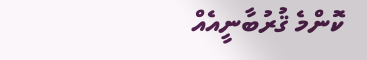ކޮންމެ ޤުރުބާނީއެއް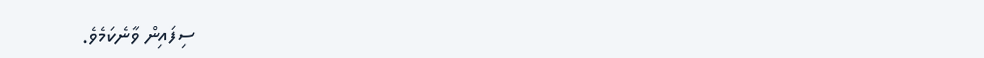ސިފައިން ވާނެކަމެވެ.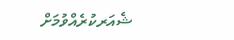ޝެއަރކުރެއްވުމަށް